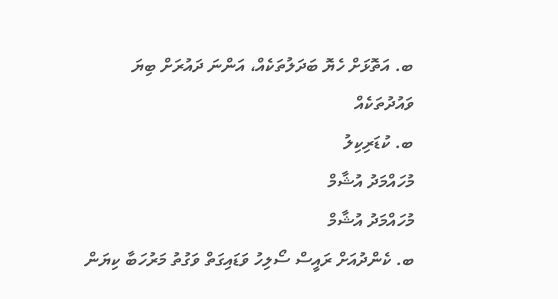ބ. އަތޮޅަށް ހެޔޮ ބަދަލުތަކެއް، އަންނަ ދައުރަށް ބިޔަ ވައުދުތަކެއް
ބ. ކުޑަރިކިލު
މުހައްމަދު އުޝާމް
މުހައްމަދު އުޝާމް
ބ. ކެންދުއަށް ރައީސް ސޯލިހު ވަޑައިގަތް ވަގުތު މަރުހަބާ ކިޔަން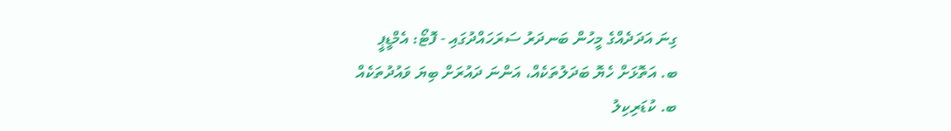ގިނަ އަދަދެއްގެ މީހުން ބަނދަރު ސަރަހައްދުގައި - ފޮޓޯ: އެމްޑީޕީ
ބ. އަތޮޅަށް ހެޔޮ ބަދަލުތަކެއް، އަންނަ ދައުރަށް ބިޔަ ވައުދުތަކެއް
ބ. ކުޑަރިކިލު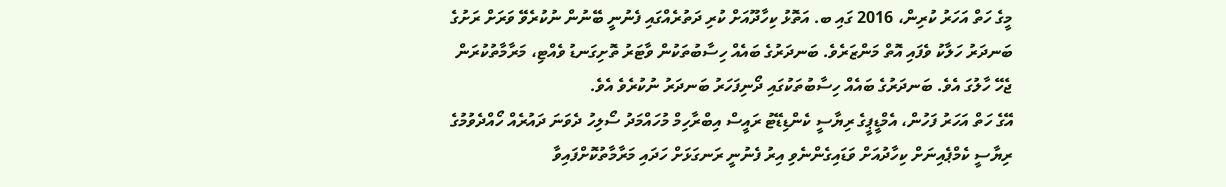މީގެ ހަތް އަހަރު ކުރިން، 2016 ގައި ބ. އަތޮޅު ކިހާދޫއަށް ކުރި ދަތުރެއްގައި ފެނުނީ ބޭނުން ނުކުރެވޭ ވަރަށް ރަށުގެ ބަނދަރު ހަލާކު ވެފައި އޮތް މަންޒަރެވެ. ބަނދަރުގެ ބައެއް ހިސާބުތަކުން ވާޓަރު ތޮށިގަނޑު ވެއްޓި، މަރާމާތުކުރަން ޖެހޭ ހާލުގަ އެވެ. ބަނދަރުގެ ބައެއް ހިސާބުތަކުގައި ދޯނިފަހަރު ބަނދަރު ނުކުރެވެ އެވެ.
އޭގެ ހަތް އަހަރު ފަހުން، އެމްޑީޕީގެ ރިޔާސީ ކެންޑިޑޭޓު ރައީސް އިބްރާހިމް މުހައްމަދު ސޯލިހު ދެވަނަ ދައުރެއް ހޯއްދެވުމުގެ ރިޔާސީ ކެމްޕެއިނަށް ކިހާދުއަށް ވަޑައިގެންނެވި އިރު ފެނުނީ ރަނގަޅަށް ހަދައި މަރާމާތުކޮށްފައިވާ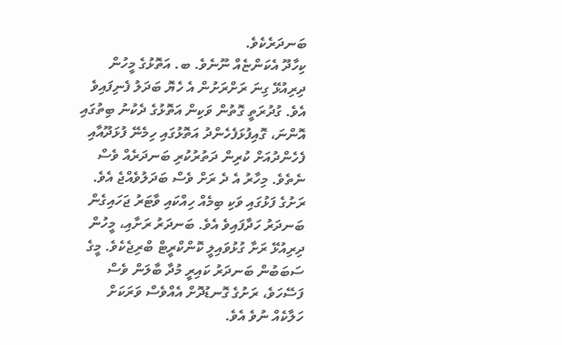ބަނދަރެކެވެ.
ކިހާދޫ އެކަންޏެއް ނޫނެވެ. ބ. އަތޮޅުގެ މީހުން ދިރިއުޅޭ ގިނަ ރަށްރަށުން އެ ހެޔޮ ބަދަލު ފެނިފައިވެ އެވެ. ގުދުރަތީ ގޮތުން ވަކިން އަތޮޅުގެ ދެކުނު ބިތުގައި އޮންނަ، ގޮއިފުޅަފެހެންދު އަތޮޅުގައި ހިމެނޭ ފުޅަދޫއާއި ފެހެންދުއަށް ކުރިން ދަތުރުކުރި ބަނދަރެއް ވެސް ނެތެވެ. މިހާރު އެ ދެ ރަށް ވެސް ބަދަލުވެއްޖެ އެވެ.
ރަށުގެ ފަޅުގައި ވަކި ބިމެއް ހިއްކައި ވާޓަރު ޖަހައިގެން ބަނދަރު ހަދާފައިވެ އެވެ. ބަނދަރު ރަށާއި، މީހުން ދިރިއުޅޭ ރަށާ ގުޅުވައިލީ ކޮންކްރީޓް ބްރިޖެކެވެ. މީގެ ސަބަބުން ބަނދަރު ކައިރީ މުދާ ބާލަން ވެސް ފަސޭހަވެ، ރަށުގެ ގޮނޑުދޮށް އެއްވެސް ވަރަކަށް ހަލާކެއް ނުވެ އެވެ.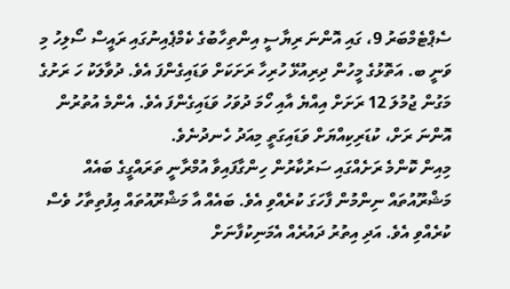ސެޕްޓެމްބަރު 9، ގައި އޮންނަ ރިޔާސީ އިންތިހާބުގެ ކެމްޕެއިނުގައި ރައީސް ސޯލިހު މި ވަނީ ބ. އަތޮޅުގެ މީހުން ދިރިއުޅޭ ހުރިހާ ރަށަކަށް ވަޑައިގެންފަ އެވެ. ދުވާލަކު ހަ ރަށުގެ މަގުން ޖުމުލަ 12 ރަށަށް އިއްޔެ އާއި ހޯމަ ދުވަހު ވަޑައިގެންފަ އެވެ. އެންމެ އުތުރުން އޮންނަ ރަށް، ކުޑަރިކިއްޔަށް ވަޑައިގަތީ މިއަދު ހެނދުނެވެ.
މިއިން ކޮންމެ ރަށެއްގައި ސަރުކާރުން ހިންގާފައިވާ އުމްރާނީ ތަރައްގީގެ ބައެއް މަޝްރޫއުތައް ނިންމުން ފާހަގަ ކުރެއްވި އެވެ. ބައެއް އާ މަޝްރޫއުތައް އިފުތިތާހު ވެސް ކުރެއްވި އެވެ. އަދި އިތުރު ދައުރެއް އެމަނިކުފާނަށް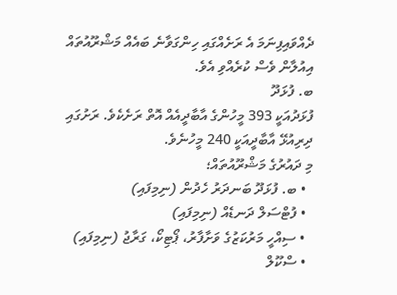ދެއްވައިފިނަމަ އެ ރަށެއްގައި ހިންގަވާނެ ބައެއް މަޝްރޫއުތައް އިއުލާން ވެސް ކުރެއްވި އެވެ.
ބ. ފުޅަދޫ
ފުޅަދުއަކީ 393 މީހުންގެ އާބާދީއެއް އޮތް ރަށެކެވެ. ރަށުގައި ދިރިއުޅޭ އާބާދީއަކީ 240 މީހުނެވެ.
މި ދައުރުގެ މަޝްރޫއުތައް؛
  • ބ. ފުޅަދޫ ބަނދަރު ހެދުން (ނިމިފައި)
  • ފުޓްސަލް ދަނޑެއް (ނިމިފައި)
  • ސިއްހީ މަރުކަޒުގެ ވަށާފާރު، ޕޯޓިކޯ، ގަރާޖު (ނިމިފައި)
  • ސްކޫލް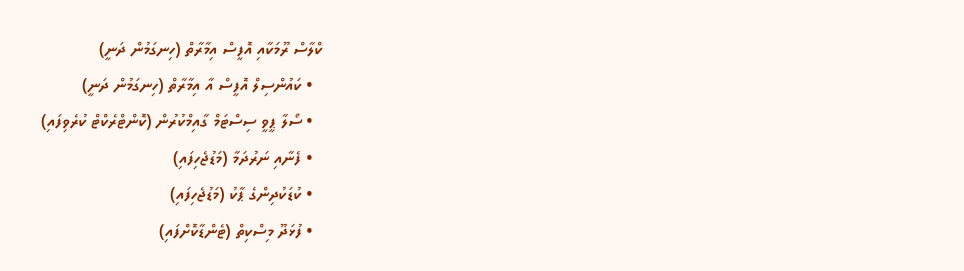ކްލާސް ރޫމަކާއި އޮފީސް އިމާރާތް (ހިނގަމުން ދަނީ)
  • ކައުންސިލް އޮފީސް އާ އިމާރާތް (ހިނގަމުން ދަނީ)
  • ސޯލާ ޕީވީ ސިސްޓަމް ގާއިމްކުރުން (ކޮންޓްރެކްޓް ކުރެވިފައި)
  • ފެނާއި ނަރުދަމާ (މަޑުޖެހިފައި)
  • ކުޑަކުދިންގެ ޕާކު (މަޑުޖެހިފައި)
  • ފުޅަދޫ މިސްކިތް (ޓެންޑާކޮށްފައި)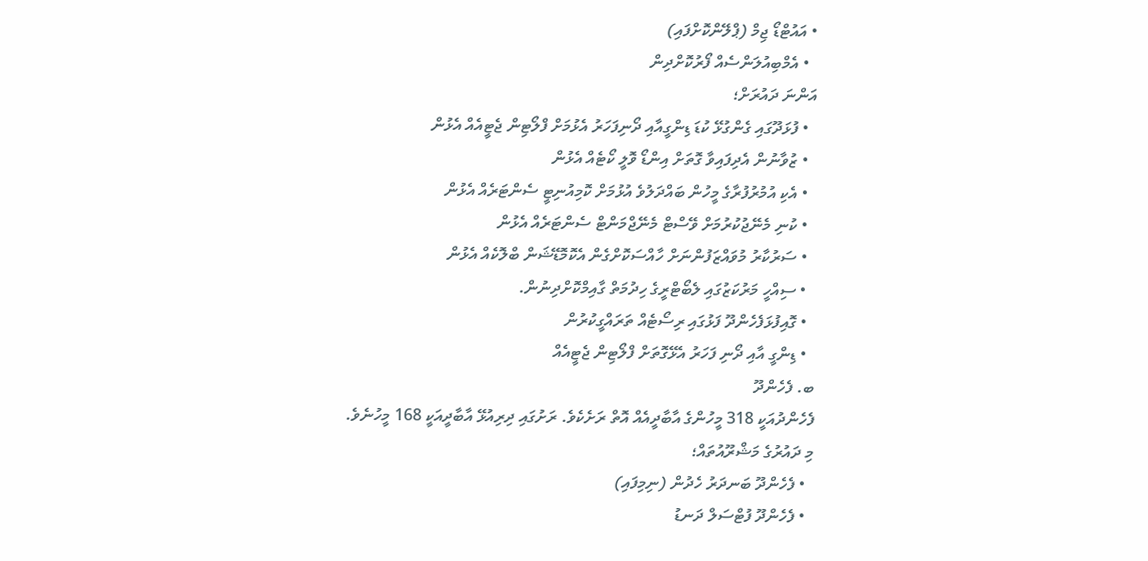• އައުޓްޑޯ ޖިމް (ޕްލޭންކޮށްފައި)
  • އެމްބިއުލަންސެއް ފޯރުކޮށްދިން
އަންނަ ދައުރަށް؛
  • ފުޅަދޫގައި ގެންގުޅޭ ކުޑަ ޑިންގީއާއި ދޯނިފަހަރު އެޅުމަށް ފްލޯޓިން ޖެޓީއެއް އެޅުން
  • ޒުވާނުން އެދިފައިވާ ގޮތަށް އިންޑޯ ވޮލީ ކޯޓެއް އެޅުން
  • އެކި އުމުރުފުރާގެ މީހުން ބައްދަލުވެ އުޅުމަށް ކޮމިއުނިޓީ ސެންޓަރެއް އެޅުން
  • ކުނި މެނޭޖުކުރުމަށް ވޭސްޓް މެނޭޖްމަންޓް ސެންޓަރެއް އެޅުން
  • ސަރުކާރު މުވައްޒަފުންނަށް ހާއްސަކޮށްގެން އެކޮމޮޑޭޝަން ބްލޮކެއް އެޅުން
  • ސިއްހީ މަރުކަޒުގައި ލެބޯޓްރީގެ ހިދުމަތް ގާއިމްކޮށްދިނުން.
  • ގޮއިފުޅަފެހެންދޫ ފަޅުގައި ރިސޯޓެއް ތަރައްގީކުރުން
  • ޑިންގީ އާއި ދޯނި ފަހަރު އެޅޭގޮތަށް ފްލޯޓިން ޖެޓީއެއް
ބ. ފެހެންދޫ
ފެހެންދުއަކީ 318 މީހުންގެ އާބާދީއެއް އޮތް ރަށެކެވެ. ރަށުގައި ދިރިއުޅޭ އާބާދީއަކީ 168 މީހުނެވެ.
މި ދައުރުގެ މަޝްރޫއުތައް؛
  • ފެހެންދޫ ބަނދަރު ހެދުން (ނިމިފައި)
  • ފެހެންދޫ ފުޓްސަލް ދަނޑު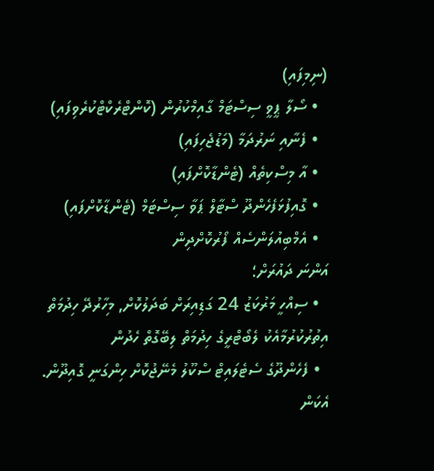(ނިމިފައި)
  • ސޯލާ ޕީވީ ސިސްޓަމް ގާއިމްކުރުން (ކޮންޓްރެކްޓްކުރެވިފައި)
  • ފެނާއި ނަރުދަމާ (މަޑުޖެހިފައި)
  • އާ މިސްކިތެއް (ޓެންޑާކޮށްފައި)
  • ގޮއިފުޅަފެހެންދޫ ސްޓާލް ޕަވާ ސިސްޓަމް (ޓެންޑާކޮށްފައި)
  • އެމްބިއުލަންސެއް ފޯރުކޮށްދިން
އަންނަ ދައުރަށް؛
  • ސިއްހީ މަރުކަޒު 24 ގަޑިއިރަށް ބަދަލުކޮށް, މިހާރުދޭ ހިދުމަތް އިތުރުކުރުމާއެކު ލެބޯޓްރީގެ ހިދުމަތް ލިބޭގޮތް ހެދުން
  • ފެހެންދޫގެ ސެޓެލައިޓް ސްކޫލު މެނޭޖުކޮށް ހިންގަނީ ގޮއިދޫން. އެކަން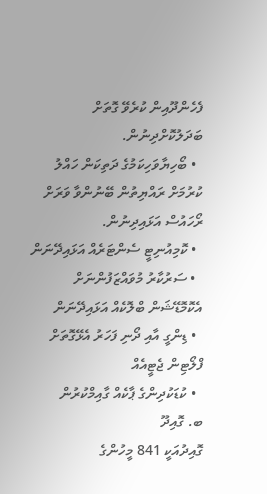ފެހެންދޫއިން ކުރެވޭ ގޮތަށް ބަދަލުކޮށްދިނުން.
  • ބޯހިޔާވަހިކަމުގެ ދަތިކަން ހައްލު ކުރުމަށް ރައްޔިތުން ބޭނުންވާ ވަރަށް ރޯހައުސް އަޅައިދިނުން.
  • ކޮމިއުނިޓީ ސެންޓަރެއް އަޅައިދޭނަން
  • ސަރުކާރު މުވައްޒަފުންނަށް އެކޮމޮޑޭޝަން ބްލޮކެއް އަޅައިދޭނަން
  • ޑިންގީ އާއި ދޯނި ފަހަރު އެޅޭގޮތަށް ފްލޯޓިން ޖެޓީއެއް
  • ކުޑަކުދިންގެ ޕާކެއް ގާއިމްކުރުން
ބ. ގޮއިދޫ
ގޮއިދުއަކީ 841 މީހުންގެ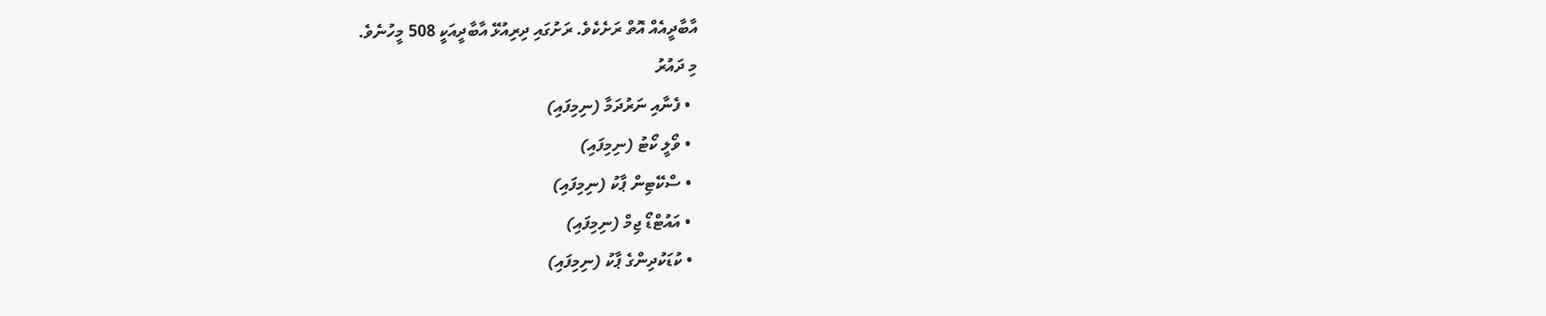އާބާދީއެއް އޮތް ރަށެކެވެ. ރަށުގައި ދިރިއުޅޭ އާބާދީއަކީ 508 މީހުނެވެ.
މި ދައުރު
  • ފެނާއި ނަރުދަމާ (ނިމިފައި)
  • ވޯލީ ކޯޓު (ނިމިފައި)
  • ސްކޭޓިން ޕާކު (ނިމިފައި)
  • އައުޓްޑޯ ޖިމް (ނިމިފައި)
  • ކުޑަކުދިންގެ ޕާކު (ނިމިފައި)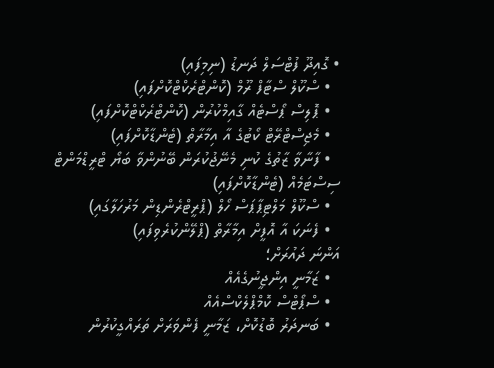• ގޮއިދޫ ފުޓްސަލް ދަނޑު (ނިމިފައި)
  • ސްކޫލް ސްޓާފް ރޫމް (ކޮންޓްރެކްޓްކޮށްފައި)
  • ޕޮލިސް ޕޯސްޓެއް ގާއިމްކުރުން (ކޮންޓްރެކްޓްކޮށްފައި)
  • މެޖިސްޓްރޭޓް ކޯޓުގެ އާ އިމާރާތް (ޓެންޑާކޮށްފައި)
  • ފާނާވާ ޒާތުގެ ކުނި މެނޭޖުކުރަން ބޭނުންވާ ބަޔޯ ޓްރީޑްމަންޓް ސިސްޓަމެއް (ޓެންޑާކޮށްފައި)
  • ސްކޫލް މަލްޓިޕާޕަސް ހޯލް (ޕްރީޓްރެންޑިން މަރުހަލާގައި)
  • ފެނަކަ އާ އޮފީށް އިމާރާތް (ޕްލޭންކުރެވިފައި)
އަންނަ ދައުރަށް؛
  • ޒަމާނީ އިންޖީނުގެއެއް
  • ސްޕޯޓްސް ކޮމްޕްލެކްސްއެއް
  • ބަނދަރު ބޮޑުކޮށް، ޒަމާނީ ފެންވަރަށް ތަރައްގީކުރުން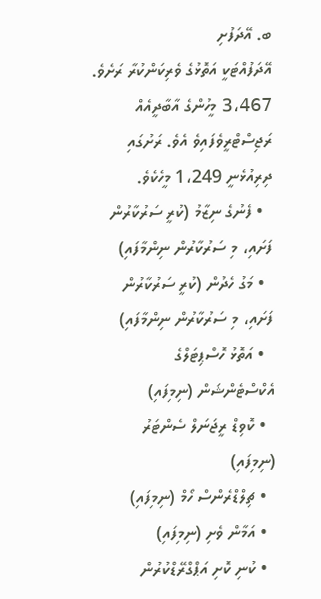ބ. އޭދަފުށި
އޭދަފުއްޓަކީ އަތޮޅުގެ ވެރިކަންކުރާ ރަށެވެ. 3،467 މީހުންގެ އާބާދީއެއް ރަޖިސްޓްރީވެފައިވެ އެވެ. ރަށުގައި ދިރިއުޅެނީ 1،249 މީހެކެވެ.
  • ފެނުގެ ނިޒާމު (ކުރީ ސަރުކާރުން ފަށައި، މި ސަރުކާރުން ނިންމާފައި)
  • މަގު ހެދުން (ކުރީ ސަރުކާރުން ފަށައި، މި ސަރުކާރުން ނިންމާފައި)
  • އަތޮޅު ހޮސްޕިޓަލްގެ އެކްސްޓެންޝަން (ނިމިފައި)
  • ކޮވިޑް ރީޖަނަލް ސެންޓަރު (ނިމިފައި)
  • ޗިލްޑްރެންސް ހޯމް (ނިމިފައި)
  • އަމާން ވެށި (ނިމިފައި)
  • ކުނި ކޮށި އަޕްގްރޭޑްކުރުން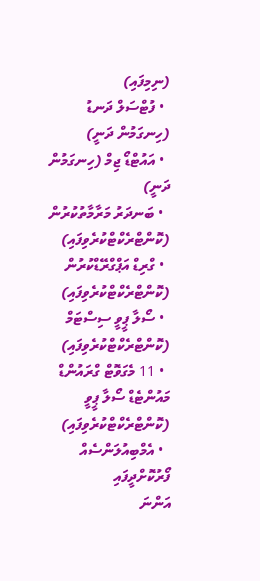(ނިމިފައި)
  • ފުޓްސަލް ދަނޑު (ހިނގަމުން ދަނީ)
  • އައުޓްޑޯ ޖިމް (ހިނގަމުން ދަނީ)
  • ބަނދަރު މަރާމާތުކުރުން (ކޮންޓްރެކްޓްކުރެވިފައި)
  • ގްރިޑް އަޕްގްރޭޑްކުރުން (ކޮންޓްރެކްޓްކުރެވިފައި)
  • ސޯލާ ޕީވީ ސިސްޓަމް (ކޮންޓްރެކްޓްކުރެވިފައި)
  • 11 މެގަވޮޓް ގްރައުންޑް މައުންޓެޑް ސޯލާ ޕީވީ (ކޮންޓްރެކްޓްކުރެވިފައި)
  • އެމްބިއުލަންސެއް ފޯރުކޮށްދީފައި
އަންނަ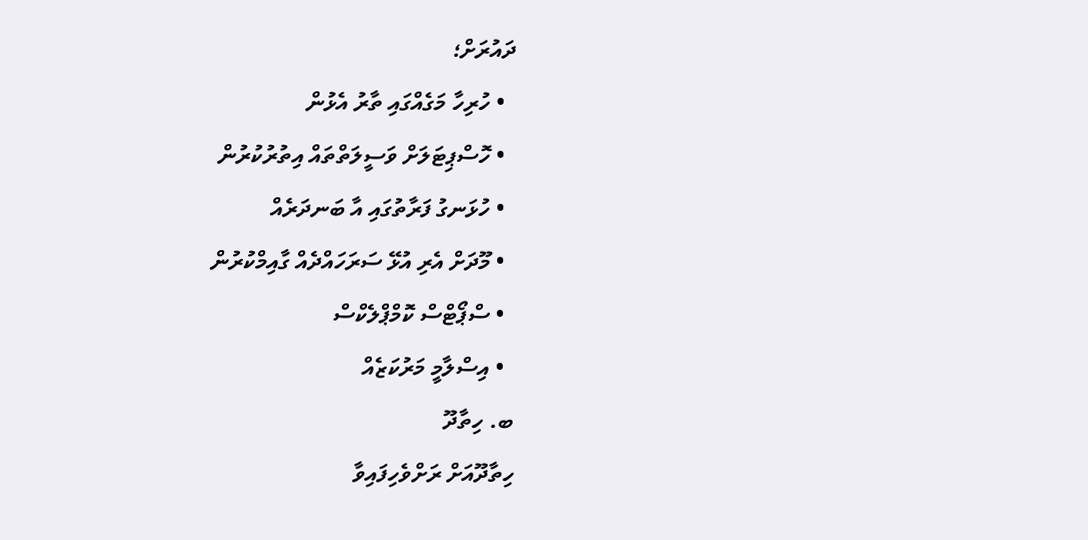ދައުރަށް؛
  • ހުރިހާ މަގެއްގައި ތާރު އެޅުން
  • ހޮސްޕިޓަލަށް ވަސީލަތްތައް އިތުރުކުރުން
  • ހުޅަނގު ފަރާތުގައި އާ ބަނދަރެއް
  • މޫދަށް އެރި އުޅޭ ސަރަހައްދެއް ގާއިމްކުރުން
  • ސްޕޯޓްސް ކޮމްޕްލެކްސް
  • އިސްލާމީ މަރުކަޒެއް
ބ. ހިތާދޫ
ހިތާދޫއަށް ރަށްވެހިފައިވާ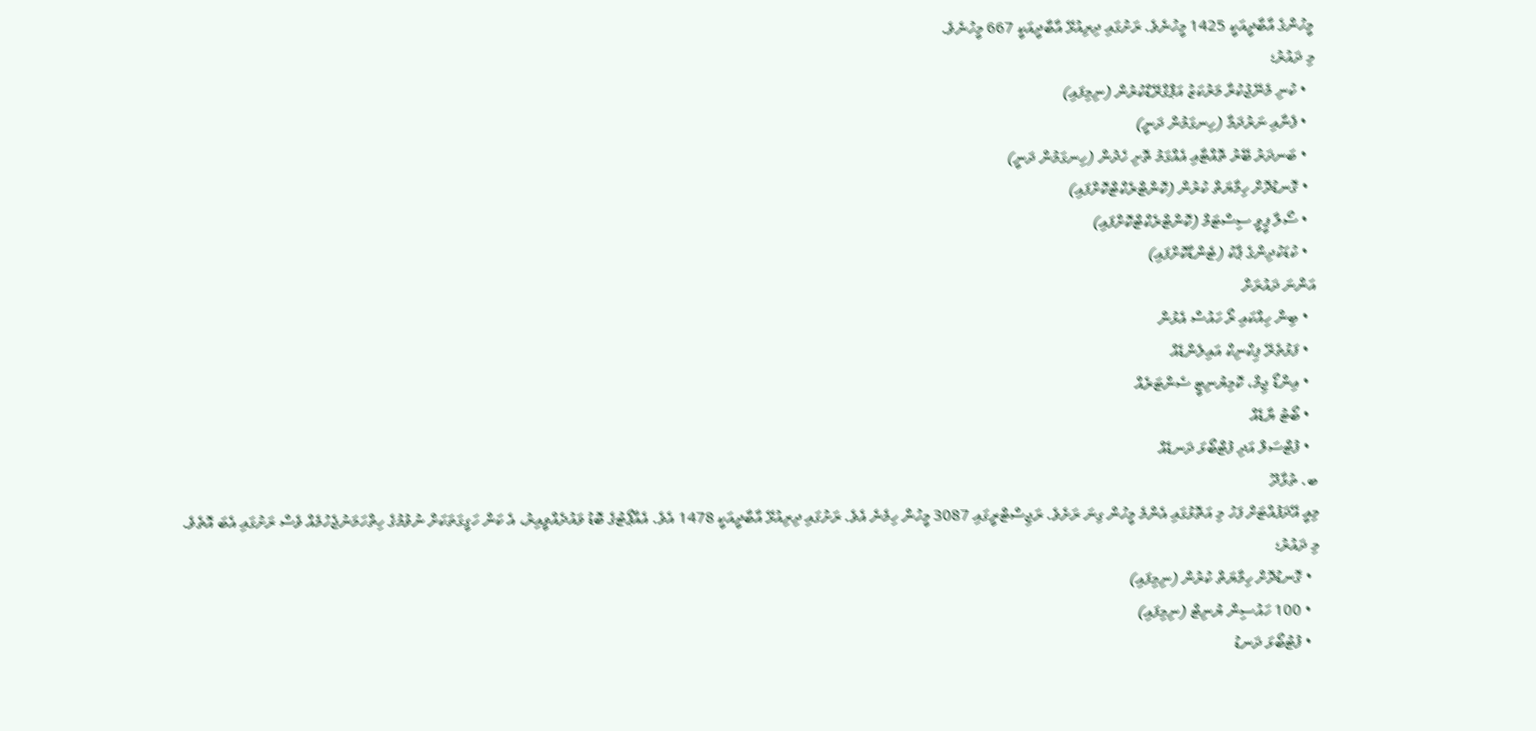މީހުންގެ އާބާދީއަކީ 1425 މީހުނެވެ. ރަށުގައި ދިރިއުޅޭ އާބާދީއަކީ 667 މީހުނެވެ.
މި ދައުރު؛
  • ކުނި މެނޭޖުކުރާ މަރުކަޒު އަޕްގްރޭޑްކުރުން (ނިމިފައި)
  • ފެނާއި ނަރުދަމާ (ހިނގަމުން ދަނީ)
  • ބަނދަރު ބޭރު ތޮއްޓާއި އެއްގަމު ތޮށި ހެދުން (ހިނގަމުން ދަނީ)
  • ގޮނޑުދޮށް ހިމާޔަތް ކުރުން (ކޮންޓްރެކްޓްކޮށްފައި)
  • ސޯލާ ޕީވީ ސިސްޓަމް (ކޮންޓްރެކްޓްކޮށްފައި)
  • ކުޑަކުދިންގެ ޕާކު (ޓެންޑާކޮށްފައި)
އަންނަ ދައުރަށް
  • ބިން ހިއްކައި ރޯ ހައުސް އެޅުން
  • ފަޅުތެރޭ ޕިކްނިކް އައިލެންޑެއް
  • އިންޑޯ ޖިމް، ކޮމިޔުނިޓީ ސެންޓަރެއް
  • ބޯޓު ޔާޑެއް
  • ފުޓްސަލް އަދި ފުޓްބޯޅަ ދަނޑެއް
ބ. ތުޅާދޫ
މިއީ އޭދަފުއްޓަށް ފަހު މި އަތޮޅުގައި އެންމެ މީހުން ގިނަ ރަށެވެ. ރަޖިސްޓްރީގައި 3087 މީހުން ހިމެނެ އެވެ. ރަށުގައި ދިރިއުޅޭ އާބާދީއަކީ 1478 އެވެ. އެއާޕޯޓުގެ ބޮޑު ވައުދެއްވީއިރު، އެ ކަން ހަގީގަތަކަށް ނުވުމުގެ ހިތްހަމަނުޖެހުމެއް ވެސް ރަށުގައި އެބަ އޮތެވެ.
މި ދައުރު؛
  • ގޮނޑުދޮށް ހިމާޔަތް ކުރުން (ނިމިފައި)
  • 100 ހައުސިން ޔުނިޓް (ނިމިފައި)
  • ފުޓުބޯޅަ ދަނޑު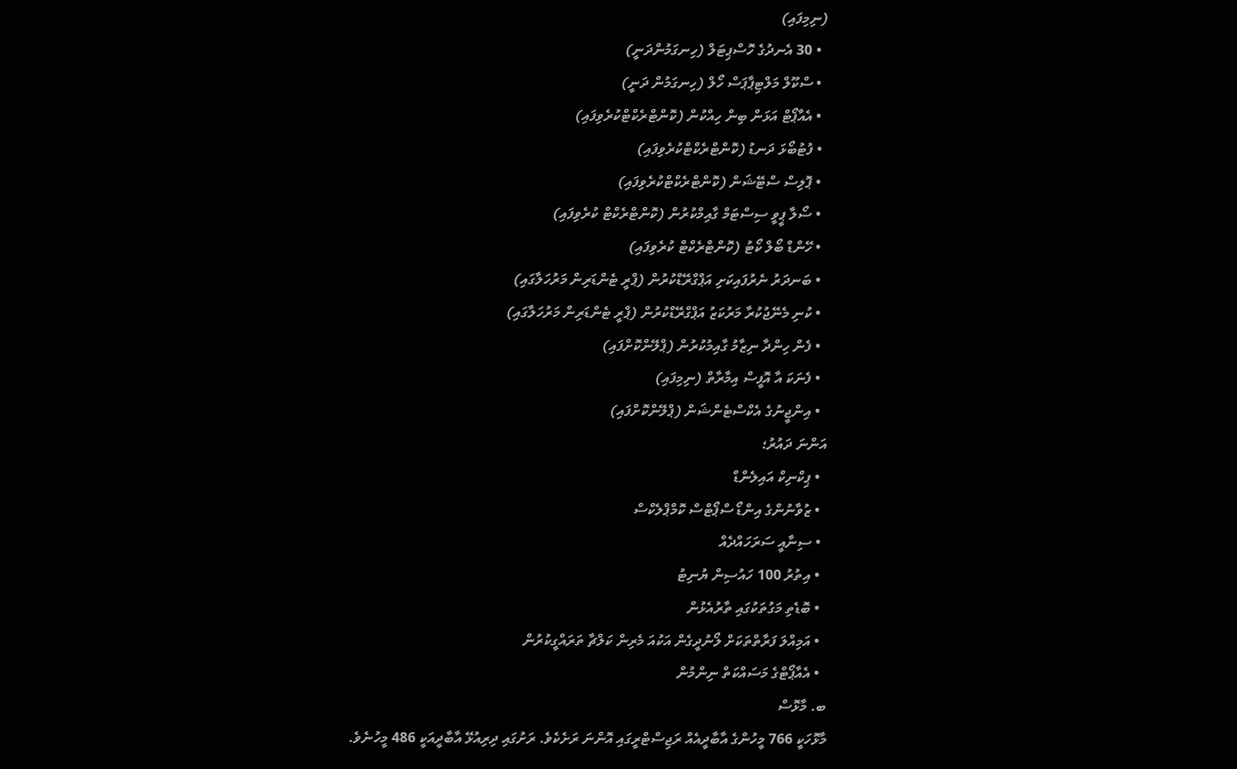(ނިމިފައި)
  • 30 އެނދުގެ ހޮސްޕިޓަލް (ހިނގަމުންދަނީ)
  • ސްކޫލް މަލްޓިޕާޕަސް ހޯލް (ހިނގަމުން ދަނީ)
  • އެއާޕޯޓް އަޅަން ބިން ހިއްކުން (ކޮންޓްރެކްޓްކުރެވިފައި)
  • ފުޓުބޯޅަ ދަނޑު (ކޮންޓްރެކްޓްކުރެވިފައި)
  • ޕޮލިސް ސްޓޭޝަން (ކޮންޓްރެކްޓްކުރެވިފައި)
  • ސޯލާ ޕީވީ ސިސްޓަމް ގާއިމްކުރުން (ކޮންޓްރެކްޓް ކުރެވިފައި)
  • ހޭންޑް ބޯލް ކޯޓު (ކޮންޓްރެކްޓް ކުރެވިފައި)
  • ބަނދަރު ނެރުފައިކަށި އަޕްގްރޭޑްކުރުން (ޕްރީ ޓެންޑަރިން މަރުހަލާގައި)
  • ކުނި މެނޭޖުކުރާ މަރުކަޒު އަޕްގްރޭޑްކުރުން (ޕްރީ ޓެންޑަރިން މަރުހަލާގައި)
  • ފެން ހިންދާ ނިޒާމު ގާއިމުކުރުން (ޕްލޭންކޮށްފައި)
  • ފެނަކަ އާ އޮފީސް އިމާރާތް (ނިމިފައި)
  • އިންޖީނުގެ އެކްސްޓެންޝަން (ޕްލޭންކޮށްފައި)
އަންނަ ދައުރު؛
  • ޕިކްނިކް އައިލެންޑް
  • ޒުވާނުންގެ އިންޑޯ ސްޕޯޓްސް ކޮމްޕްލެކްސް
  • ސިނާއީ ސަރަހައްދެއް
  • އިތުރު 100 ހައުސިން ޔުނިޓު
  • ބޮޑެތި މަގުތަކުގައި ތާރުއެޅުން
  • އަމިއްލަ ފަރާތްތަކަށް ލޯނުދީގެން އަކުއަ މެރިން ކަލްޗާ ތަރައްގީކުރުން
  • އެއާޕޯޓްގެ މަސައްކަތް ނިންމުން
ބ. މާޅޮސް
މާޅޮހަކީ 766 މީހުންގެ އާބާދީއެއް ރަޖިސްޓްރީގައި އޮންނަ ރަށެކެވެ. ރަށުގައި ދިރިއުޅޭ އާބާދީއަކީ 486 މީހުނެވެ.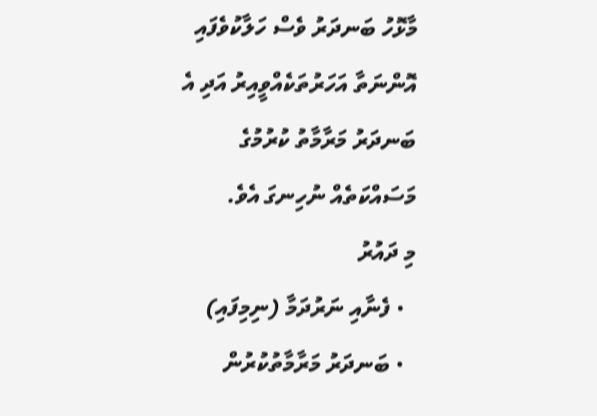މާޅޮހު ބަނދަރު ވެސް ހަލާކުވެފައި އޮންނަތާ އަހަރުތަކެއްވީއިރު އަދި އެ ބަނދަރު މަރާމާތު ކުރުމުގެ މަސައްކަތެއް ނުހިނގަ އެވެ.
މި ދައުރު
  • ފެނާއި ނަރުދަމާ (ނިމިފައި)
  • ބަނދަރު މަރާމާތުކުރުން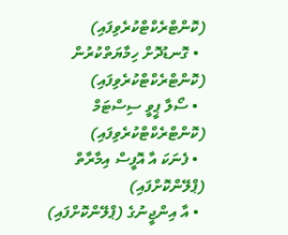(ކޮންޓްރެކްޓްކުރެވިފައި)
  • ގޮނޑުދޮށް ހިމާޔަތްކުރުން (ކޮންޓްރެކްޓްކުރެވިފައި)
  • ސޯލާ ޕީވީ ސިސްޓަމް (ކޮންޓްރެކްޓްކުރެވިފައި)
  • ފެނަކަ އާ އޮފީސް އިމާރާތް (ޕްލޭންކޮށްފައި)
  • އާ އިންޖީނުގެ (ޕްލޭންކޮށްފައި)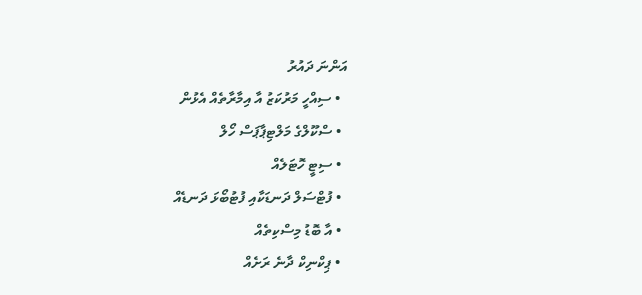އަންނަ ދައުރު
  • ސިއްހީ މަރުކަޒު އާ އިމާރާތެއް އެޅުން
  • ސްކޫލްގެ މަލްޓިޕާޕަސް ހޯލް
  • ސިޓީ ހޮޓަލެއް
  • ފުޓްސަލް ދަނޑަކާއި ފުޓުބޯޅަ ދަނޑެއް
  • އާ ބޮޑު މިސްކިތެއް
  • ޕިކްނިކް ދާނެ ރަށެއް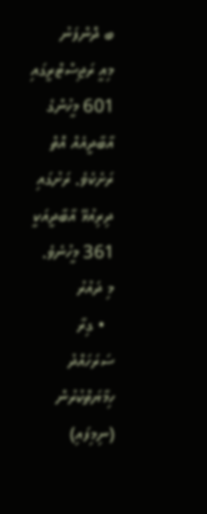ބ ދޮންފަނު
މިއީ ރަޖިސްޓްރީގައި 601 މީހުންގެ އާބާދީއެއް އޮތް ރަށެކެވެ. ރަށުގައި ދިރިއުޅޭ އާބާދީއަކީ 361 މީހުނެވެ.
މި ދައުރު
  • ގިރާ ސަރަހައްދު ހިމާޔަތްކުރުން (ނިމިފައި)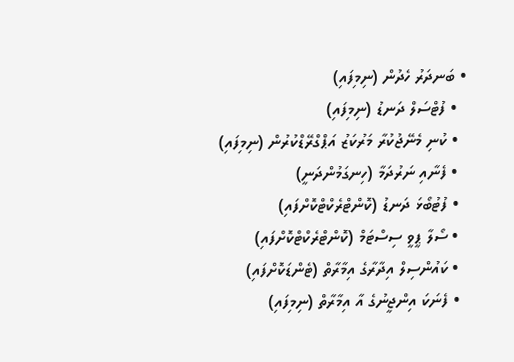• ބަނދަރު ހެދުން (ނިމިފައި)
  • ފުޓްސަލް ދަނޑު (ނިމިފައި)
  • ކުނި މެނޭޖުކުރާ މަރުކަޒު އަޕްގްރޭޑްކުރުން (ނިމިފައި)
  • ފެނާއި ނަރުދަމާ (ހިނގަމުންދަނީ)
  • ފުޓުބޯޅަ ދަނޑު (ކޮންޓްރެކްޓްކޮށްފައި)
  • ސޯލާ ޕީވީ ސިސްޓަމް (ކޮންޓްރެކްޓްކޮށްފައި)
  • ކައުންސިލް އިދާރާގެ އިމާރާތް (ޓެންޑަކޮށްފައި)
  • ފެނަކަ އިންޖީނުގެ އާ އިމާރާތް (ނިމިފައި)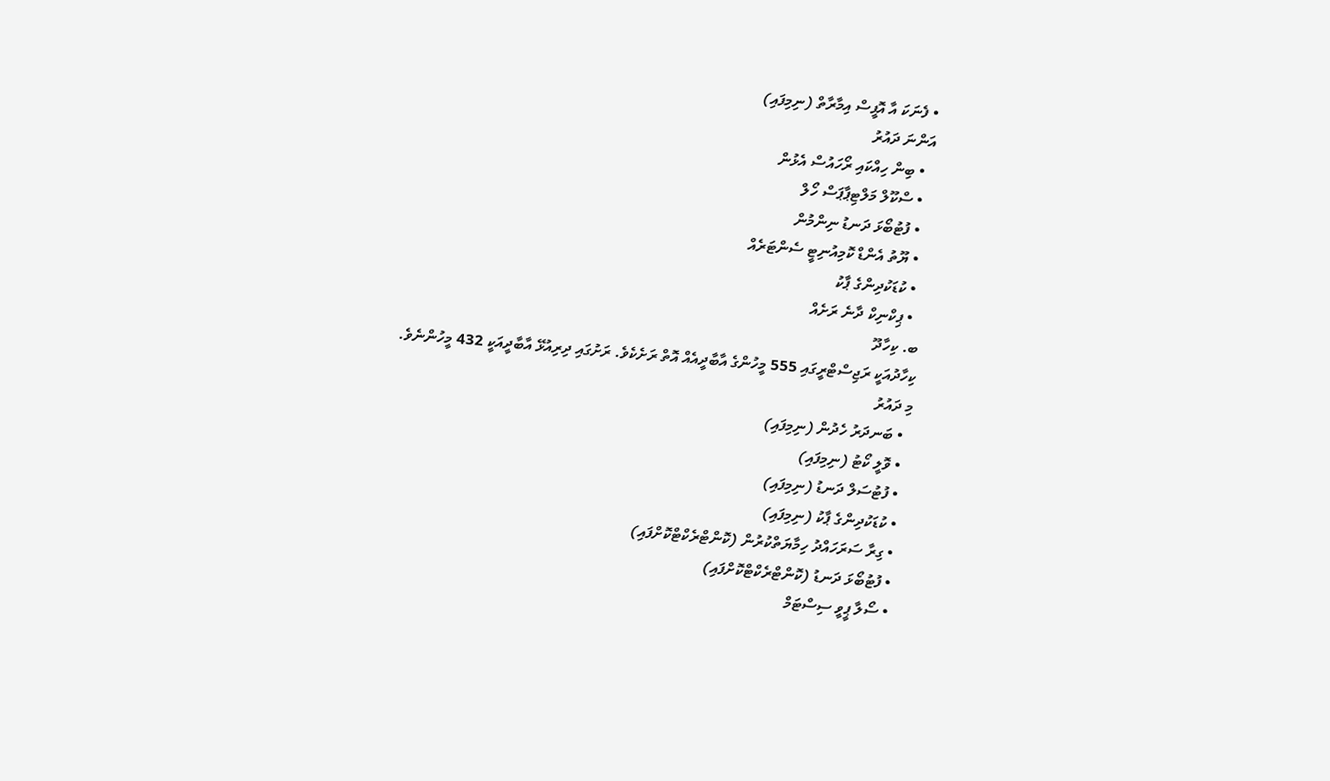• ފެނަކަ އާ އޮފީސް އިމާރާތް (ނިމިފައި)
އަންނަ ދައުރު
  • ބިން ހިއްކައި ރޯހައުސް އެޅުން
  • ސްކޫލް މަލްޓިޕާޕަސް ހޯލް
  • ފުޓުބޯޅަ ދަނޑު ނިންމުން
  • ޔޫތު އެންޑް ކޮމިއުނިޓީ ސެންޓަރެއް
  • ކުޑަކުދިންގެ ޕާކު
  • ޕިކްނިކް ދާނެ ރަށެއް
ބ. ކިހާދޫ
ކިހާދުއަކީ ރަޖިސްޓްރީގައި 555 މީހުންގެ އާބާދީއެއް އޮތް ރަށެކެވެ. ރަށުގައި ދިރިއުޅޭ އާބާދީއަކީ 432 މީހުންނެވެ.
މި ދައުރު
  • ބަނދަރު ހެދުން (ނިމިފައި)
  • ވޮލީ ކޯޓު (ނިމިފައި)
  • ފުޓުސަލް ދަނޑު (ނިމިފައި)
  • ކުޑަކުދިންގެ ޕާކު (ނިމިފައި)
  • ގިރާ ސަރަހައްދު ހިމާޔަތްކުރުން (ކޮންޓްރެކްޓްކޮށްފައި)
  • ފުޓުބޯޅަ ދަނޑު (ކޮންޓްރެކްޓްކޮށްފައި)
  • ސޯލާ ޕީވީ ސިސްޓަމް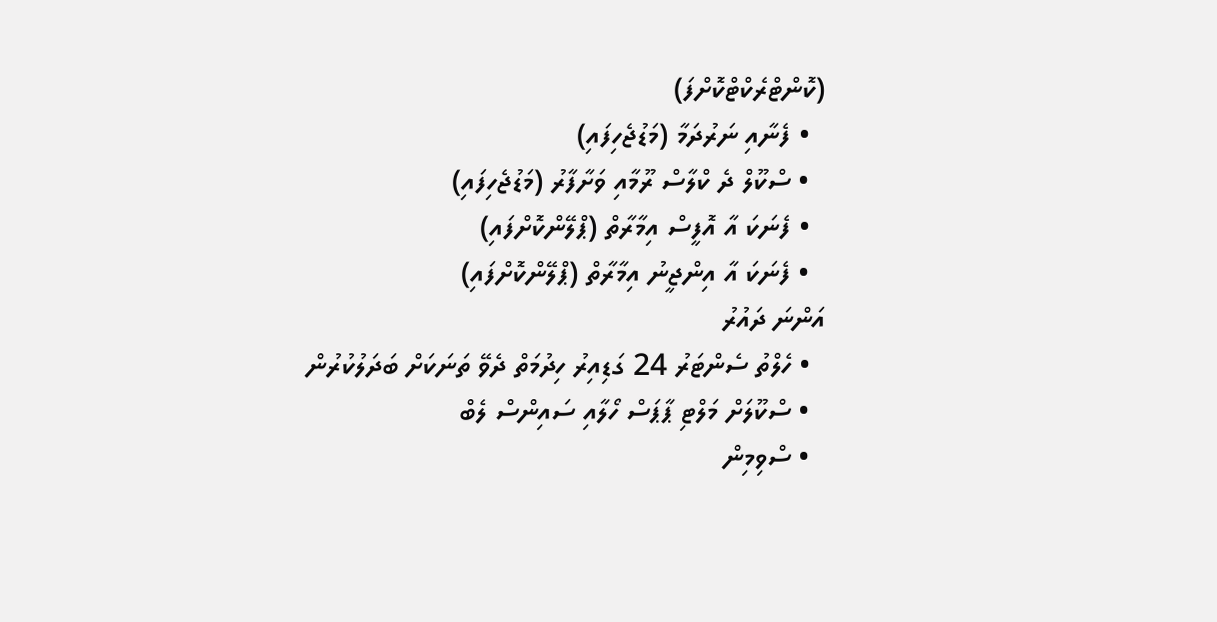(ކޮންޓްރެކްޓްކޮށްފަ)
  • ފެނާއި ނަރުދަމާ (މަޑުޖެހިފައި)
  • ސްކޫލް ދެ ކްލާސް ރޫމާއި ވަށާފާރު (މަޑުޖެހިފައި)
  • ފެނަކަ އާ އޮފީސް އިމާރާތް (ޕްލޭންކޮށްފައި)
  • ފެނަކަ އާ އިންޖީނު އިމާރާތް (ޕްލޭންކޮށްފައި)
އަންނަ ދައުރު
  • ހެލްތު ސެންޓަރު 24 ގަޑިއިރު ހިދުމަތް ދެވޭ ތަނަކަށް ބަދަލުކުރުން
  • ސްކޫލަށް މަލްޓި ޕާޕަސް ހޯލާއި ސައިންސް ލެބް
  • ސްވިމިން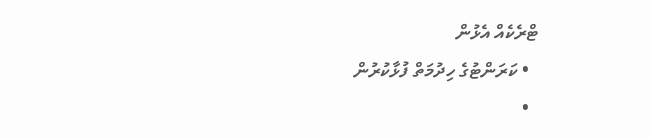ޓްރެކެއް އެޅުން
  • ކަރަންޓުގެ ހިދުމަތް ފުޅާކުރުން
  •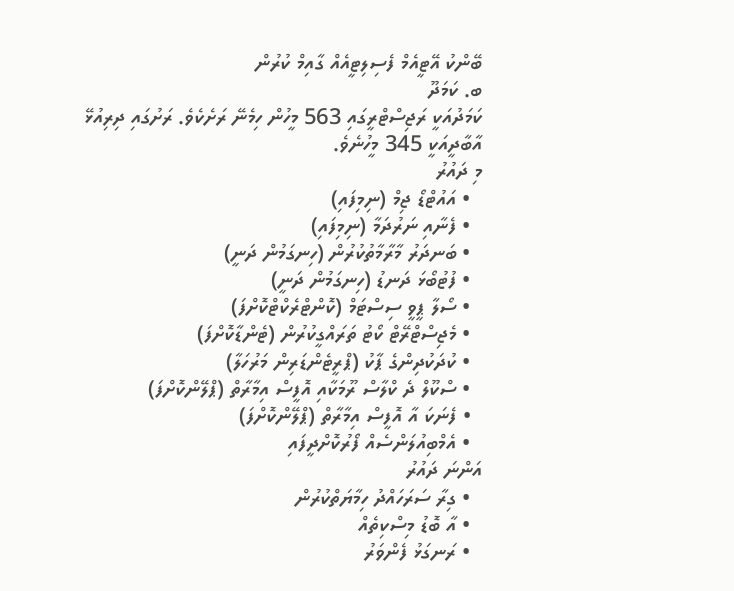ބޭންކު އޭޓީއެމް ފެސިލިޓީއެއް ގާއިމް ކުރުން
ބ. ކަމަދޫ
ކަމަދުއަކީ ރަޖިސްޓްރީގައި 563 މީހުން ހިމެނޭ ރަށެކެވެ. ރަށުގައި ދިރިއުޅޭ އާބާދީއަކީ 345 މީހުނެވެ.
މި ދައުރު
  • އައުޓްޑޯ ޖިމް (ނިމިފައި)
  • ފެނާއި ނަރުދަމާ (ނިމިފައި)
  • ބަނދަރު މާރާމާތުކުރުން (ހިނގަމުން ދަނީ)
  • ފުޓުބޯޅަ ދަނޑު (ހިނގަމުން ދަނީ)
  • ސޯލާ ޕީވީ ސިސްޓަމް (ކޮންޓްރެކްޓްކޮށްފަ)
  • މެޖިސްޓްރޭޓް ކޯޓު ތަރައްގީކުރުން (ޓެންޑާކޮށްފަ)
  • ކުދަކުދިންގެ ޕާކު (ޕްރީޓެންޑަރިން މަރުހަލާ)
  • ސްކޫލް ދެ ކްލާސް ރޫމަކާއި އޮފީސް އިމާރާތް (ޕްލޭންކޮށްފަ)
  • ފެނަކަ އާ އޮފީސް އިމާރާތް (ޕްލޭންކޮށްފަ)
  • އެމްބިއުލަންސެއް ފޯރުކޮށްދީފައި
އަންނަ ދައުރު
  • ގިރާ ސަރަހައްދު ހިމާޔަތްކުރުން
  • އާ ބޮޑު މިސްކިތެއް
  • ރަނގަޅު ފެންވަރު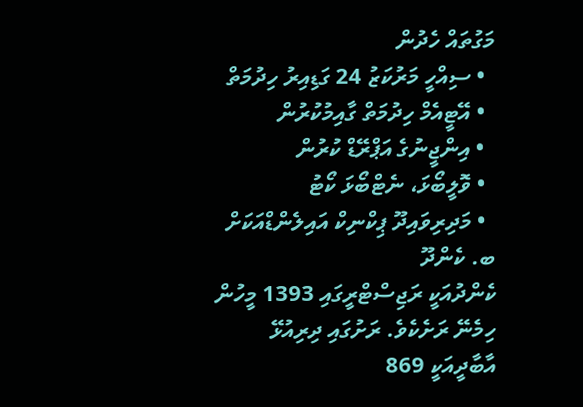މަގުތައް ހެދުން
  • ސިއްހީ މަރުކަޒު 24 ގަޑިއިރު ހިދުމަތް
  • އޭޓީއެމް ހިދުމަތް ގާއިމުކުރުން
  • އިންޖީނުގެ އަޕްރޭޑް ކުރުން
  • ވޮލީބޯޅަ، ނެޓްބޯޅަ ކޯޓު
  • މަދިރިވައިދޫ ޕިކްނިކް އައިލެންޑްއަކަށް
ބ. ކެންދޫ
ކެންދުއަކީ ރަޖިސްޓްރީގައި 1393 މީހުން ހިމެނޭ ރަށެކެވެ. ރަށުގައި ދިރިއުޅޭ އާބާދީއަކީ 869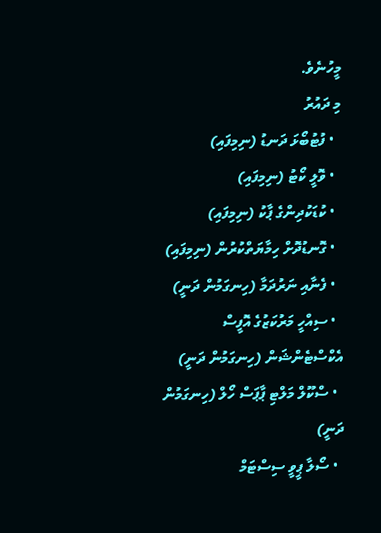މީހުނެވެ.
މި ދައުރު
  • ފުޓުބޯޅަ ދަނޑު (ނިމިފައި)
  • ވޮލީ ކޯޓު (ނިމިފައި)
  • ކުޑަކުދިންގެ ޕާކު (ނިމިފައި)
  • ގޮނޑުދޮށް ހިމާޔަތްކުރުން (ނިމިފައި)
  • ފެނާއި ނަރުދަމާ (ހިނގަމުން ދަނީ)
  • ސިއްހީ މަރުކަޒުގެ އޮފީސް އެކްސްޓެންޝަން (ހިނގަމުން ދަނީ)
  • ސްކޫލް މަލްޓި ޕާޕަސް ހޯލް (ހިނގަމުން ދަނީ)
  • ސޯލާ ޕީވީ ސިސްޓަމް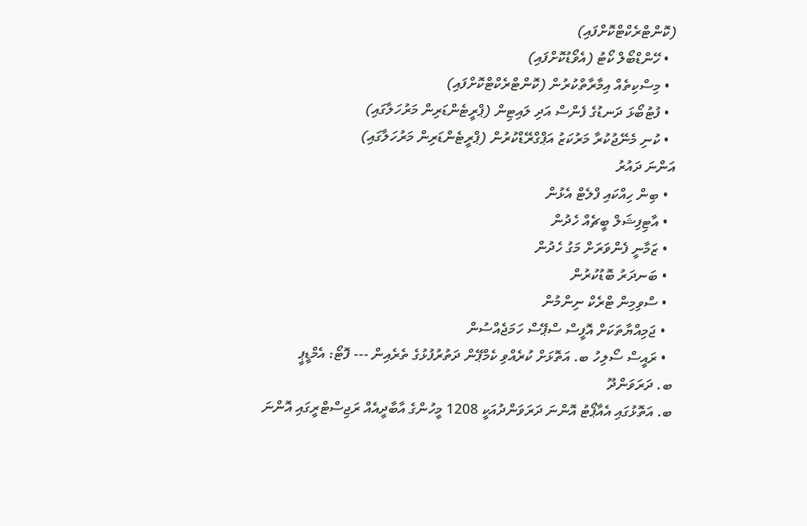(ކޮންޓްރެކްޓްކޮށްފައި)
  • ހޭންޑްބޯލް ކޯޓު (އެވޯޑުކޮށްފައި)
  • މިސްކިތެއް އިމާރާތްކުރުން (ކޮންޓްރެކްޓްކޮށްފައި)
  • ފުޓުބޯޅަ ދަނޑުގެ ފެންސް އަދި ލައިޓިން (ޕްރީޓެންޑަރިން މަރުހަލާގައި)
  • ކުނި މެނޭޖުކުރާ މަރުކަޒު އަޕްގްރޭޑްކުރުން (ޕްރީޓެންޑަރިން މަރުހަލާގައި)
އަންނަ ދައުރު
  • ބިން ހިއްކައި ފްލެޓް އެޅުން
  • އާޓިފިޝަލް ބީޗެއް ހެދުން
  • ޒަމާނީ ފެންވަރަށް މަގު ހެދުން
  • ބަނދަރު ބޮޑުކުރުން
  • ސްވިމިން ޓްރެކް ނިންމުން
  • ޖަމިއްޔާތަކަށް އޮފީސް ސްޕޭސް ހަމަޖެއްސުން
  • ރައީސް ސޯލިހު ބ. އަތޮޅަށް ކުރެއްވި ކެމްޕޭން ދަތުރުފުޅުގެ ތެރެއިން --- ފޮޓޯ: އެމްޑީޕީ
ބ. ދަރަވަންދޫ
ބ. އަތޮޅުގައި އެއާޕޯޓު އޮންނަ ދަރަވަންދުއަކީ 1208 މީހުންގެ އާބާދީއެއް ރަޖިސްޓްރީގައި އޮންނަ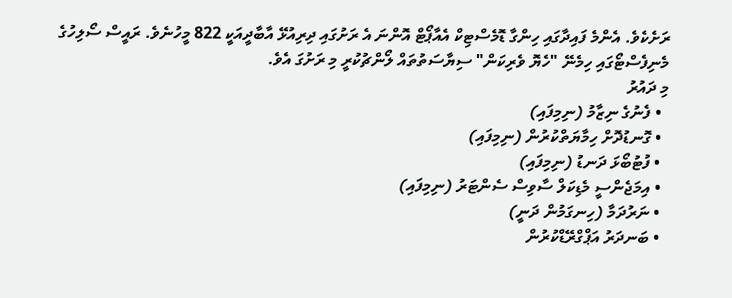ރަށެކެވެ. އެންމެ ފައިދާގައި ހިންގާ ޑޮމެސްޓިކް އެއާޕޯޓް އޮންނަ އެ ރަށުގައި ދިރިއުޅޭ އާބާދީއަކީ 822 މީހުނެވެ. ރައީސް ސޯލިހުގެ މެނިފެސްޓޯގައި ހިމެނޭ "ހެޔޮ ވެރިކަން" ސިޔާސަތުތައް ލޯންޗުކުރީ މި ރަށުގަ އެވެ.
މި ދައުރު
  • ފެނުގެ ނިޒާމު (ނިމިފައި)
  • ގޮނޑުދޮށް ހިމާޔަތްކުރުން (ނިމިފައި)
  • ފުޓުބޯޅަ ދަނޑު (ނިމިފައި)
  • އިމަޖެންސީ މެޑިކަލް ސާވިސް ސެންޓަރު (ނިމިފައި)
  • ނަރުދަމާ (ހިނގަމުން ދަނީ)
  • ބަނދަރު އަޕްގްރޭޑްކުރުން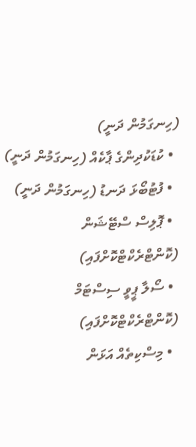(ހިނގަމުން ދަނީ)
  • ކުޑަކުދިންގެ ޕާކެއް (ހިނގަމުން ދަނީ)
  • ފުޓުބޯޅަ ދަނޑު (ހިނގަމުން ދަނީ)
  • ޕޮލިސް ސްޓޭޝަން (ކޮންޓްރެކްޓްކޮށްފައި)
  • ސޯލާ ޕީވީ ސިސްޓަމް (ކޮންޓްރެކްޓްކޮށްފައި)
  • މިސްކިތެއް އަޅަން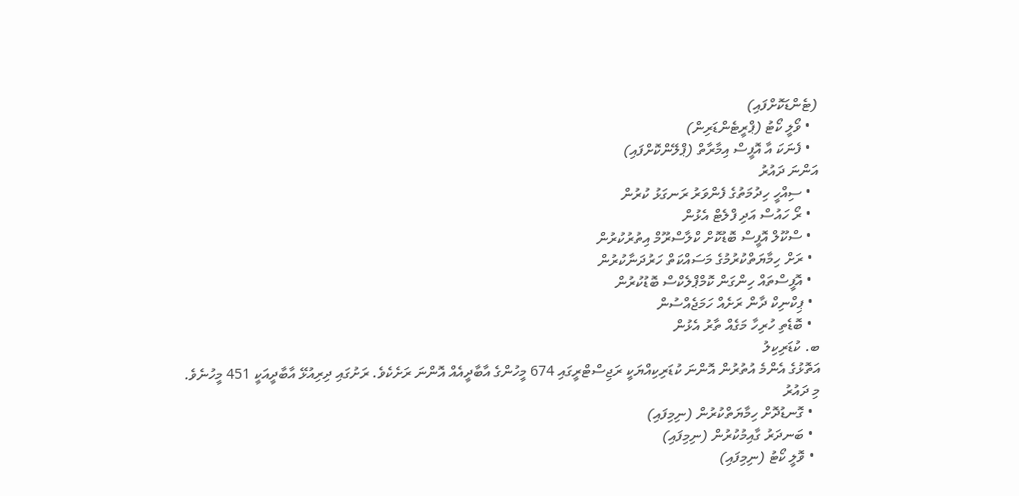(ޓެންޑަކޮށްފައި)
  • ވޯލީ ކޯޓު (ޕްރީޓެންޑަރިން)
  • ފެނަކަ އާ އޮފީސް އިމާރާތް (ޕްލޭންކޮށްފައި)
އަންނަ ދައުރު
  • ސިއްހީ ހިދުމަތުގެ ފެންވަރު ރަނގަޅު ކުރުން
  • ރޯ ހައުސް އަދި ފްލެޓް އެޅުން
  • ސްކޫލް އޮފީސް ބޮޑުކޮށް ކްލާސްރޫމް އިތުރުކުރުން
  • ރަށް ހިމާޔަތްކުރުމުގެ މަސައްކަތް ހަރުދަނާކުރުން
  • އޮފީސްތައް ހިންގަން ކޮމްޕްލެކްސް ބޮޑުކުރުން
  • ޕިކްނިކް ދާން ރަށެއް ހަމަޖެއްސުން
  • ބޮޑެތި ހުރިހާ މަގެއް ތާރު އެޅުން
ބ. ކުޑަރިކިލު
އަތޮޅުގެ އެންމެ އުތުރުން އޮންނަ ކުޑަރިކިއްޔަކީ ރަޖިސްޓްރީގައި 674 މީހުންގެ އާބާދީއެއް އޮންނަ ރަށެކެވެ. ރަށުގައި ދިރިއުޅޭ އާބާދީއަކީ 451 މީހުނެވެ.
މި ދައުރު
  • ގޮނޑުދޮށް ހިމާޔަތްކުރުން (ނިމިފައި)
  • ބަނދަރު ގާއިމުކުރުން (ނިމިފައި)
  • ވޮލީ ކޯޓު (ނިމިފައި)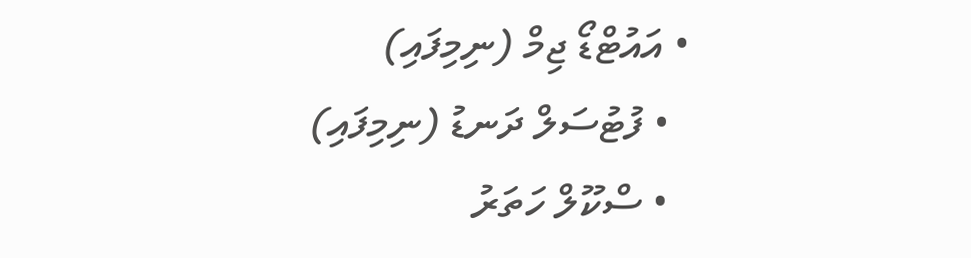• އައުޓްޑޯ ޖިމް (ނިމިފައި)
  • ފުޓުސަލް ދަނޑު (ނިމިފައި)
  • ސްކޫލް ހަތަރު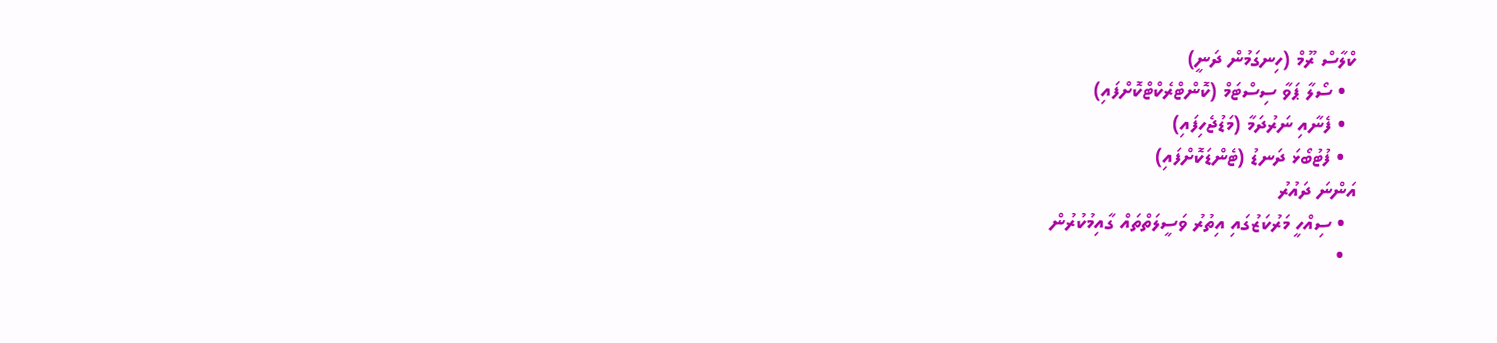ކްލާސް ރޫމް (ހިނގަމުން ދަނީ)
  • ސޯލާ ޕަވާ ސިސްޓަމް (ކޮންޓްރެކްޓްކޮށްފައި)
  • ފެނާއި ނަރުދަމާ (މަޑުޖެހިފައި)
  • ފުޓުބޯޅަ ދަނޑު (ޓެންޑަކޮށްފައި)
އަންނަ ދައުރު
  • ސިއްހީ މަރުކަޒުގައި އިތުރު ވަސީލަތްތައް ގާއިމުކުރުން
  •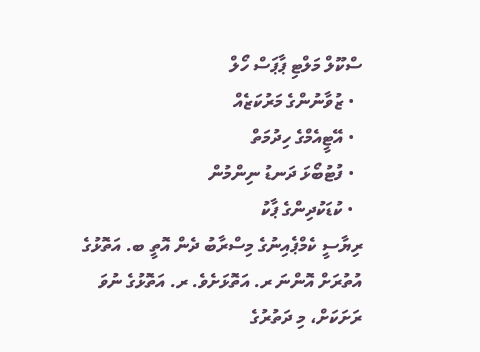ސްކޫލް މަލްޓި ޕާޕަސް ހޯލް
  • ޒުވާނުންގެ މަރުކަޒެއް
  • އޭޓީއެމްގެ ހިދުމަތް
  • ފުޓުބޯޅަ ދަނޑު ނިންމުން
  • ކުޑަކުދިންގެ ޕާކު
ރިޔާސީ ކެމްޕެއިނުގެ މިސްރާބު ދެން އޮތީ ބ. އަތޮޅުގެ އުތުރަށް އޮންނަ ރ. އަތޮޅަށެވެ. ރ. އަތޮޅުގެ ނުވަ ރަށަކަށް، މި ދަތުރުގެ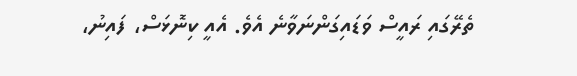ތެރޭގައި ރައީސް ވަޑައިގަންނަވާނެ އެވެ. އެއީ ކިނޮޅަސް، ފައިނު،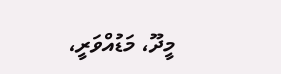މީދޫ، މަޑުއްވަރީ،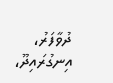ދުވާފަރު، އިނގުރައިދޫ،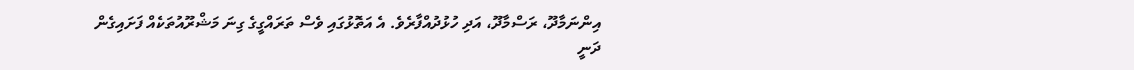އިންނަމާދޫ، ރަސްމާދޫ، އަދި ހުޅުދުއްފާރެވެ. އެ އަތޮޅުގައި ވެސް ތަރައްގީގެ ގިނަ މަޝްރޫއުތަކެއް ފަށައިގެން ދަނީ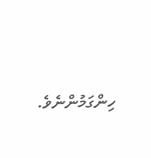ހިންގަމުންނެވެ.